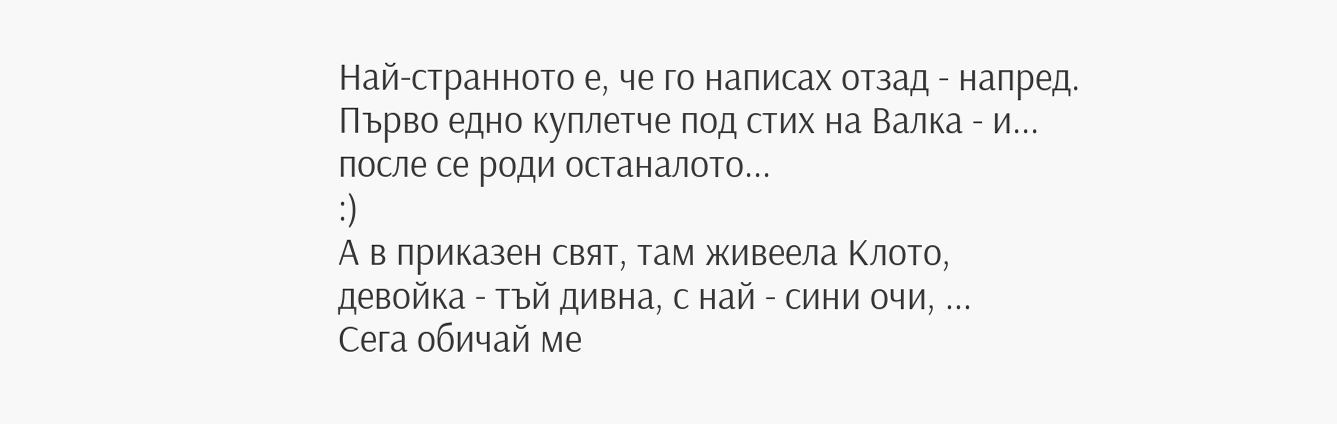Най-странното е, че го написах отзад - напред.
Първо едно куплетче под стих на Валка - и... после се роди останалото...
:)
А в приказен свят, там живеела Клото,
девойка - тъй дивна, с най - сини очи, ...
Сега обичай ме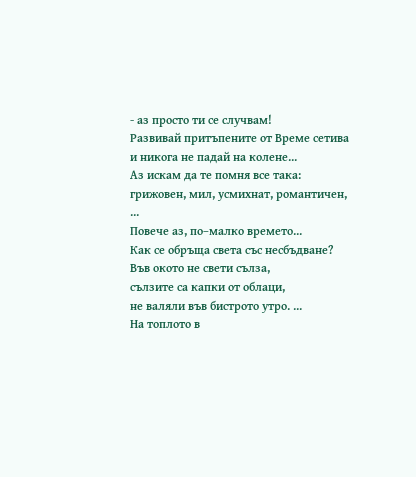- аз просто ти се случвам!
Развивай притъпените от Време сетива
и никога не падай на колeне...
Аз искам да те помня все така:
грижовен, мил, усмихнат, романтичен, ...
Повече аз, по–малко времето...
Как се обръща света със несбъдване?
Във окото не свети сълза,
сълзите са капки от облаци,
не валяли във бистрото утро. ...
На топлото в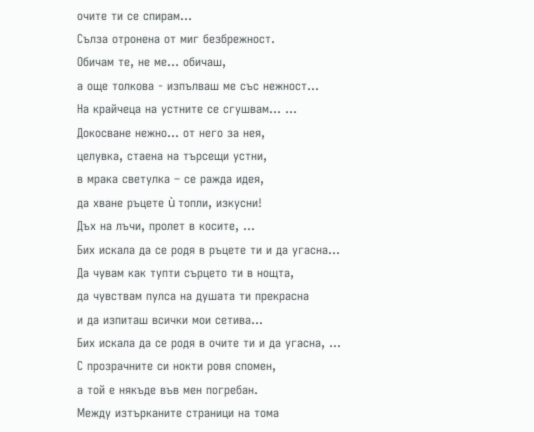очите ти се спирам...
Сълза отронена от миг безбрежност.
Обичам те, не ме... обичаш,
а още толкова - изпълваш ме със нежност...
На крайчеца на устните се сгушвам... ...
Докосване нежно... от него за нея,
целувка, стаена на търсещи устни,
в мрака светулка – се ражда идея,
да хване ръцете ù топли, изкусни!
Дъх на лъчи, пролет в косите, ...
Бих искала да се родя в ръцете ти и да угасна...
Да чувам как тупти сърцето ти в нощта,
да чувствам пулса на душата ти прекрасна
и да изпиташ всички мои сетива...
Бих искала да се родя в очите ти и да угасна, ...
С прозрачните си нокти ровя спомен,
а той е някъде във мен погребан.
Между изтърканите страници на тома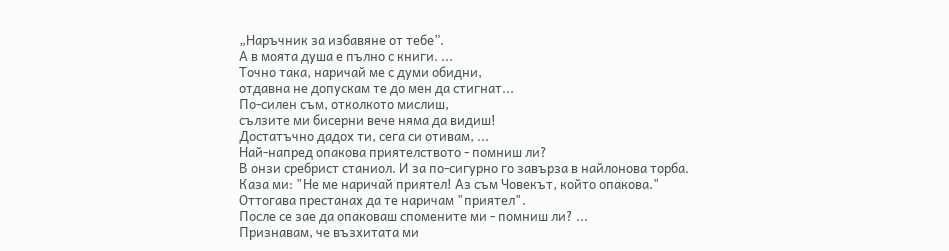„Наръчник за избавяне от тебе”.
А в моята душа е пълно с книги. ...
Точно така, наричай ме с думи обидни,
отдавна не допускам те до мен да стигнат...
По-силен съм, отколкото мислиш,
сълзите ми бисерни вече няма да видиш!
Достатъчно дадох ти, сега си отивам, ...
Най-напред опакова приятелството - помниш ли?
В онзи сребрист станиол. И за по-сигурно го завърза в найлонова торба.
Каза ми: "Не ме наричай приятел! Аз съм Човекът, който опакова."
Оттогава престанах да те наричам "приятел".
После се зае да опаковаш спомените ми - помниш ли? ...
Признавам, че възхитата ми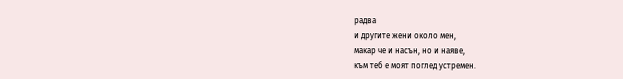радва
и другите жени около мен,
макар че и насън, но и наяве,
към теб е моят поглед устремен.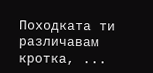Походката ти различавам кротка, ...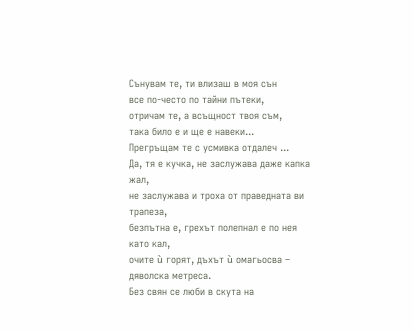Сънувам те, ти влизаш в моя сън
все по-често по тайни пътеки,
отричам те, а всъщност твоя съм,
така било е и ще е навеки...
Прегръщам те с усмивка отдалеч ...
Да, тя е кучка, не заслужава даже капка жал,
не заслужава и троха от праведната ви трапеза,
безпътна е, грехът полепнал е по нея като кал,
очите ù горят, дъхът ù омагьосва – дяволска метреса.
Без свян се люби в скута на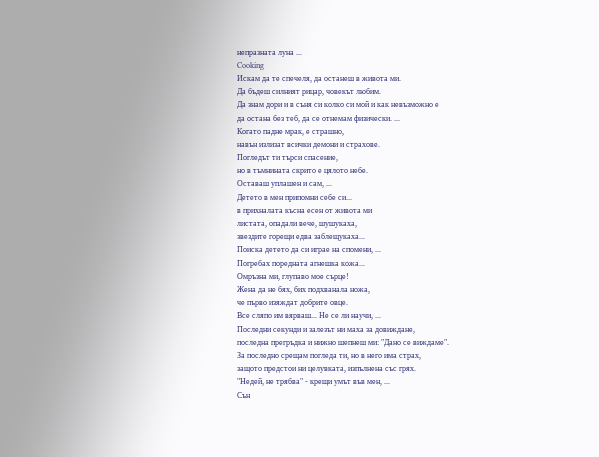непразната луна ...
Cooking
Искам да те спечеля, да останеш в живота ми.
Да бъдеш силният рицар, човекът любим.
Да знам дори и в съня си колко си мой и как невъзможно е
да остана без теб, да се отнемам физически. ...
Когато падне мрак, е страшно,
навън излизат всички демони и страхове.
Погледът ти търси спасение,
но в тъмнината скрито е цялото небе.
Оставаш уплашен и сам, ...
Детето в мен припомни себе си...
в прихналата късна есен от живота ми
листата, опадали вече, шушукаха,
звездите горещи едва заблещукаха...
Поиска детето да си играе на спомени, ...
Погребах поредната агнешка кожа...
Омръзна ми, глупаво мое сърце!
Жена да не бях, бих подхванала ножа,
че първо изяждат добрите овце.
Все сляпо им вярваш... Не се ли научи, ...
Последни секунди и залезът ни маха за довиждане,
последна прегръдка и нижно шепнеш ми: "Дано се виждаме".
За последно срещам погледа ти, но в него има страх,
защото предстои ни целувката, изпълнена със грях.
"Недей, не трябва" - крещи умът във мен, ...
Сън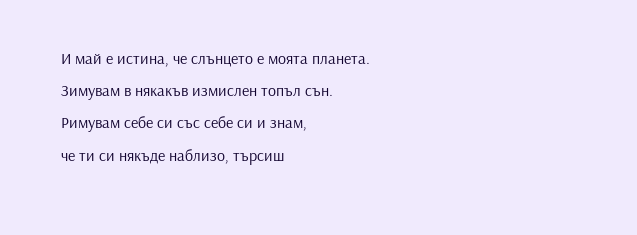И май е истина, че слънцето е моята планета.
Зимувам в някакъв измислен топъл сън.
Римувам себе си със себе си и знам,
че ти си някъде наблизо, търсиш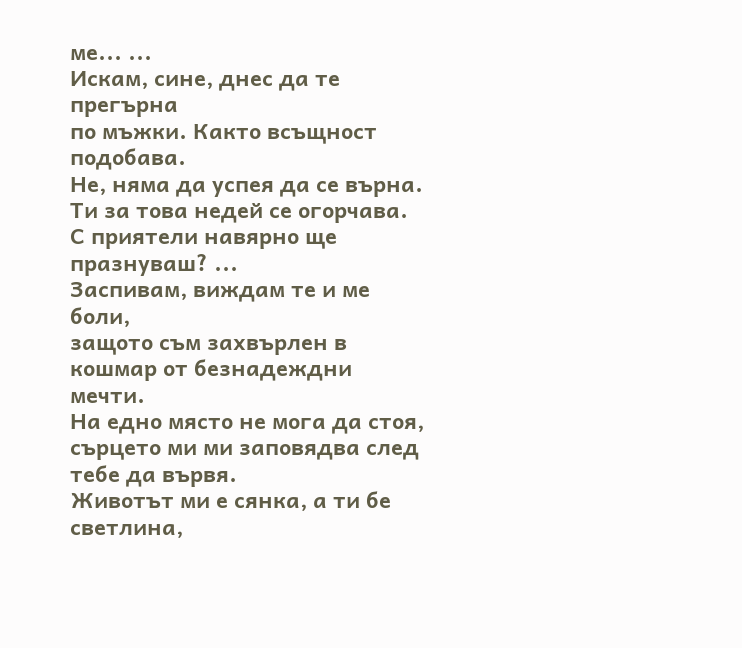ме... ...
Искам, сине, днес да те прегърна
по мъжки. Както всъщност подобава.
Не, няма да успея да се върна.
Ти за това недей се огорчава.
С приятели навярно ще празнуваш? ...
Заспивам, виждам те и ме боли,
защото съм захвърлен в кошмар от безнадеждни мечти.
На едно място не мога да стоя,
сърцето ми ми заповядва след тебе да вървя.
Животът ми е сянка, а ти бе светлина,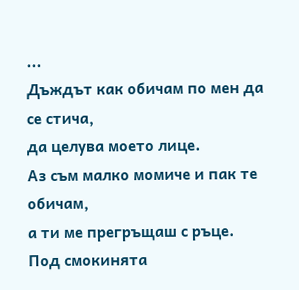...
Дъждът как обичам по мен да се стича,
да целува моето лице.
Аз съм малко момиче и пак те обичам,
а ти ме прегръщаш с ръце.
Под смокинята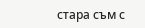стара съм с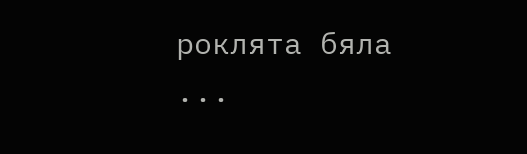роклята бяла ...